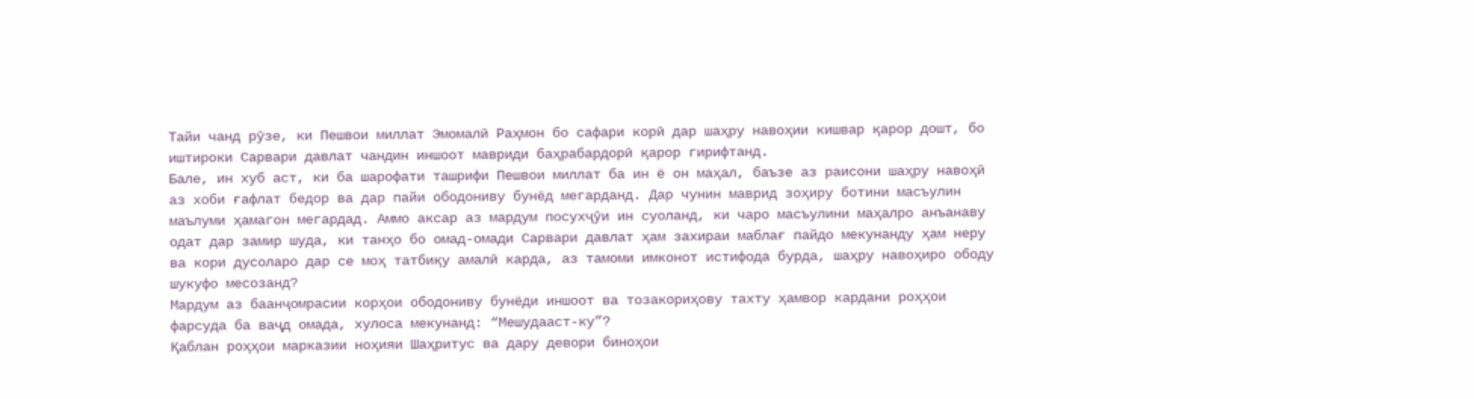Тайи чанд рӯзе, ки Пешвои миллат Эмомалӣ Раҳмон бо сафари корӣ дар шаҳру навоҳии кишвар қарор дошт, бо иштироки Сарвари давлат чандин иншоот мавриди баҳрабардорӣ қарор гирифтанд.
Бале, ин хуб аст, ки ба шарофати ташрифи Пешвои миллат ба ин ё он маҳал, баъзе аз раисони шаҳру навоҳӣ аз хоби ғафлат бедор ва дар пайи ободониву бунёд мегарданд. Дар чунин маврид зоҳиру ботини масъулин маълуми ҳамагон мегардад. Аммо аксар аз мардум посухҷӯи ин суоланд, ки чаро масъулини маҳалро анъанаву одат дар замир шуда, ки танҳо бо омад-омади Сарвари давлат ҳам захираи маблағ пайдо мекунанду ҳам неру ва кори дусоларо дар се моҳ татбиқу амалӣ карда, аз тамоми имконот истифода бурда, шаҳру навоҳиро ободу шукуфо месозанд?
Мардум аз баанҷомрасии корҳои ободониву бунёди иншоот ва тозакориҳову тахту ҳамвор кардани роҳҳои фарсуда ба ваҷд омада, хулоса мекунанд: “Мешудааст-ку”?
Қаблан роҳҳои марказии ноҳияи Шаҳритус ва дару девори биноҳои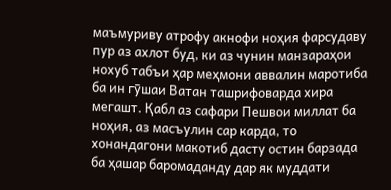маъмуриву атрофу акнофи ноҳия фарсудаву пур аз ахлот буд, ки аз чунин манзараҳои нохуб табъи ҳар меҳмони аввалин маротиба ба ин гӯшаи Ватан ташрифоварда хира мегашт. Қабл аз сафари Пешвои миллат ба ноҳия, аз масъулин сар карда, то хонандагони макотиб дасту остин барзада ба ҳашар баромаданду дар як муддати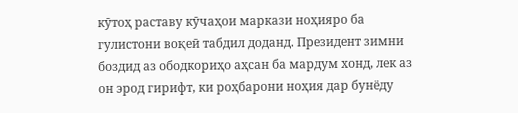кӯтоҳ раставу кӯчаҳои маркази ноҳияро ба гулистони воқеӣ табдил доданд. Президент зимни боздид аз ободкориҳо аҳсан ба мардум хонд, лек аз он эрод гирифт, ки роҳбарони ноҳия дар бунёду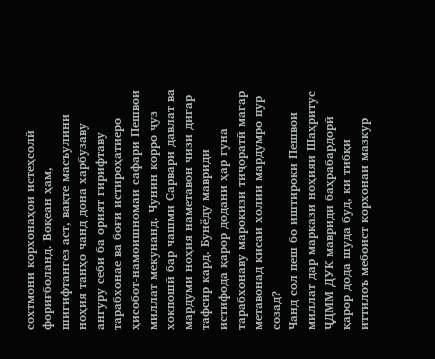сохтмони корхонаҳои истеҳсолӣ фориғболанд. Воқеан ҳам, шигифтангез аст, вақте масъулини ноҳия танҳо чанд дона харбузаву ангуру себи ба орият гирифтаву тарабхонае ва боғи истироҳатиеро ҳисобот-намоишномаи сафари Пешвои миллат мекунанд. Чунин корро ҷуз хокпошӣ бар чашми Сарвари давлат ва мардуми ноҳия наметавон чизи дигар тафсир кард. Бунёду мавриди истифода қарор додани ҳар гуна тарабхонаву марокизи тиҷоратӣ магар метавонад кисаи холии мардумро пур созад?
Чанд сол пеш бо иштироки Пешвои миллат дар маркази ноҳияи Шаҳритус ҶДММ ДУК мавриди баҳрабардорӣ қарор дода шуда буд, ки тибқи иттилоъ мебоист корхонаи мазкур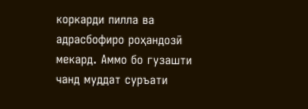коркарди пилла ва адрасбофиро роҳандозӣ мекард. Аммо бо гузашти чанд муддат суръати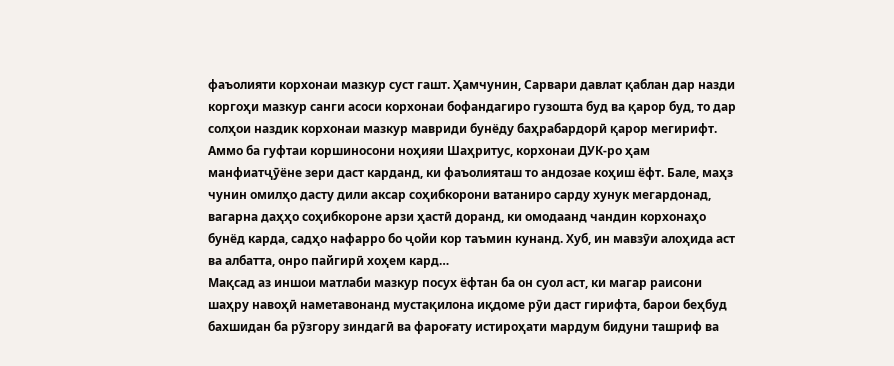фаъолияти корхонаи мазкур суст гашт. Ҳамчунин, Сарвари давлат қаблан дар назди коргоҳи мазкур санги асоси корхонаи бофандагиро гузошта буд ва қарор буд, то дар солҳои наздик корхонаи мазкур мавриди бунёду баҳрабардорӣ қарор мегирифт. Аммо ба гуфтаи коршиносони ноҳияи Шаҳритус, корхонаи ДУК-ро ҳам манфиатҷӯёне зери даст карданд, ки фаъолияташ то андозае коҳиш ёфт. Бале, маҳз чунин омилҳо дасту дили аксар соҳибкорони ватаниро сарду хунук мегардонад, вагарна даҳҳо соҳибкороне арзи ҳастӣ доранд, ки омодаанд чандин корхонаҳо бунёд карда, садҳо нафарро бо ҷойи кор таъмин кунанд. Хуб, ин мавзӯи алоҳида аст ва албатта, онро пайгирӣ хоҳем кард…
Мақсад аз иншои матлаби мазкур посух ёфтан ба он суол аст, ки магар раисони шаҳру навоҳӣ наметавонанд мустақилона иқдоме рӯи даст гирифта, барои беҳбуд бахшидан ба рӯзгору зиндагӣ ва фароғату истироҳати мардум бидуни ташриф ва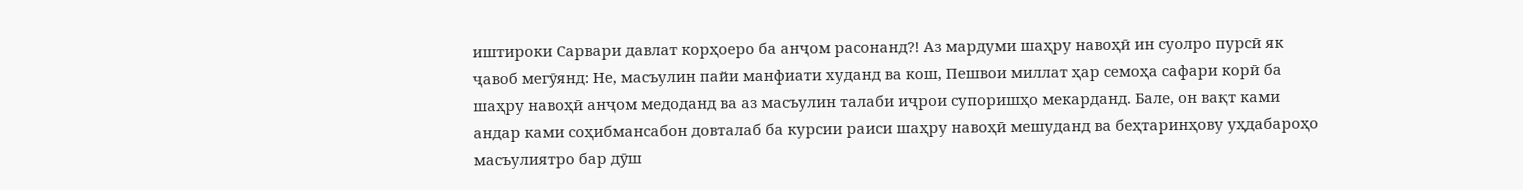иштироки Сарвари давлат корҳоеро ба анҷом расонанд?! Аз мардуми шаҳру навоҳӣ ин суолро пурсӣ як ҷавоб мегӯянд: Не, масъулин пайи манфиати худанд ва кош, Пешвои миллат ҳар семоҳа сафари корӣ ба шаҳру навоҳӣ анҷом медоданд ва аз масъулин талаби иҷрои супоришҳо мекарданд. Бале, он вақт ками андар ками соҳибмансабон довталаб ба курсии раиси шаҳру навоҳӣ мешуданд ва беҳтаринҳову уҳдабароҳо масъулиятро бар дӯш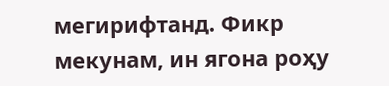мегирифтанд. Фикр мекунам, ин ягона роҳу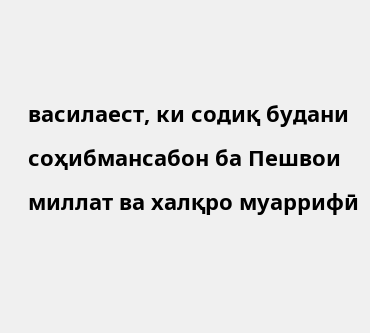василаест, ки содиқ будани соҳибмансабон ба Пешвои миллат ва халқро муаррифӣ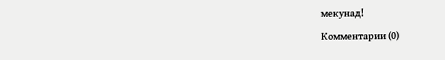мекунад!
Комментарии (0)